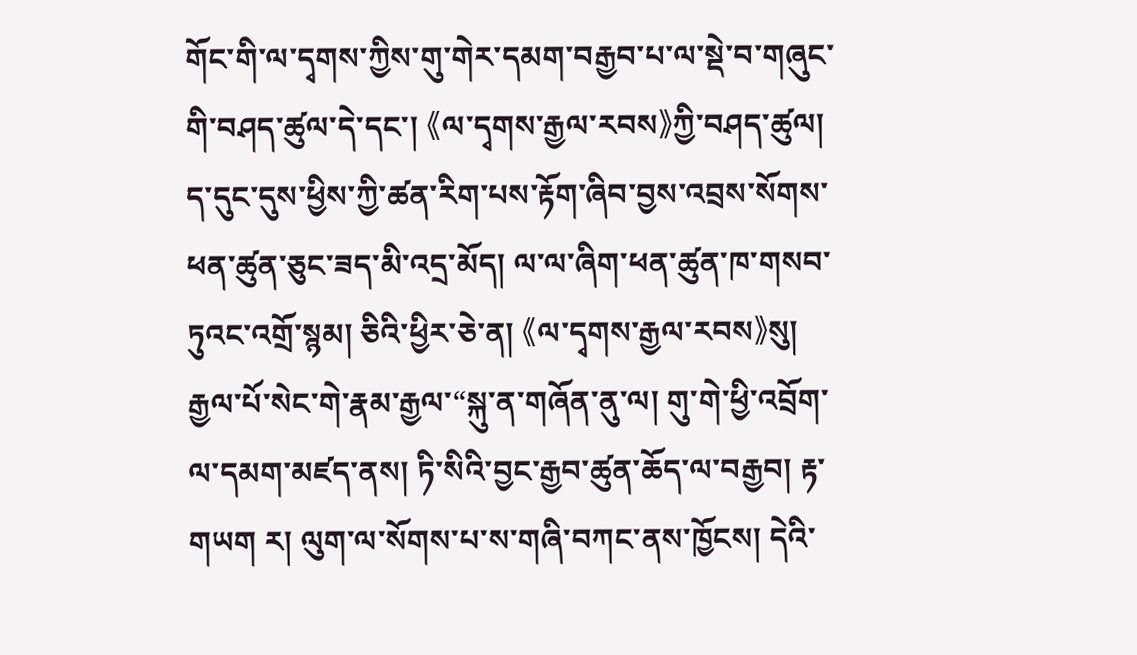གོང་གི་ལ་དྭགས་ཀྱིས་གུ་གེར་དམག་བརྒྱབ་པ་ལ་སྡེ་བ་གཞུང་གི་བཤད་ཚུལ་དེ་དང་། 《ལ་དྭགས་རྒྱལ་རབས》ཀྱི་བཤད་ཚུལ། ད་དུང་དུས་ཕྱིས་ཀྱི་ཚན་རིག་པས་རྟོག་ཞིབ་བྱས་འབྲས་སོགས་ཕན་ཚུན་ཅུང་ཟད་མི་འདྲ་མོད། ལ་ལ་ཞིག་ཕན་ཚུན་ཁ་གསབ་ཏུའང་འགྲོ་སྙམ། ཅིའི་ཕྱིར་ཅེ་ན། 《ལ་དྭགས་རྒྱལ་རབས》སུ། རྒྱལ་པོ་སེང་གེ་རྣམ་རྒྱལ་“སྐུ་ན་གཞོན་ནུ་ལ། གུ་གེ་ཕྱི་འབྲོག་ལ་དམག་མཛད་ནས། ཏི་སིའི་བྱང་རྒྱབ་ཚུན་ཆོད་ལ་བརྒྱབ། རྟ་གཡག ར། ལུག་ལ་སོགས་པ་ས་གཞི་བཀང་ནས་ཁྱོངས། དེའི་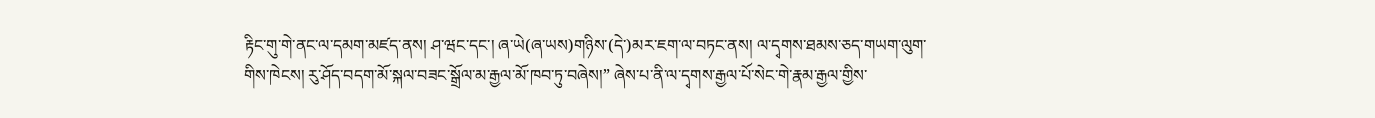རྟིང་གུ་གེ་ནང་ལ་དམག་མཛད་ནས། ཤ་ཝང་དང་། ཞ་ཡེ(ཞ་ཡས)གཉིས་(དེ་)མར་ཇག་ལ་བཏང་ནས། ལ་དྭགས་ཐམས་ཅད་གཡག་ལུག་གིས་ཁེངས། རུ་ཤོད་བདག་མོ་སྐལ་བཟང་སྒྲོལ་མ་རྒྱལ་མོ་ཁབ་ཏུ་བཞེས།” ཞེས་པ་ནི་ལ་དྭགས་རྒྱལ་པོ་སེང་གེ་རྣམ་རྒྱལ་གྱིས་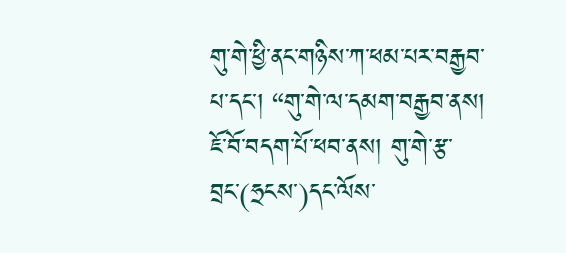གུ་གེ་ཕྱི་ནང་གཉིས་ཀ་ཕམ་པར་བརྒྱབ་པ་དང་། “གུ་གེ་ལ་དམག་བརྒྱབ་ནས། ཇོ་བོ་བདག་པོ་ཕབ་ནས། གུ་གེ་རྩ་བྲང་(ཧྲངས་)དང་ལོས་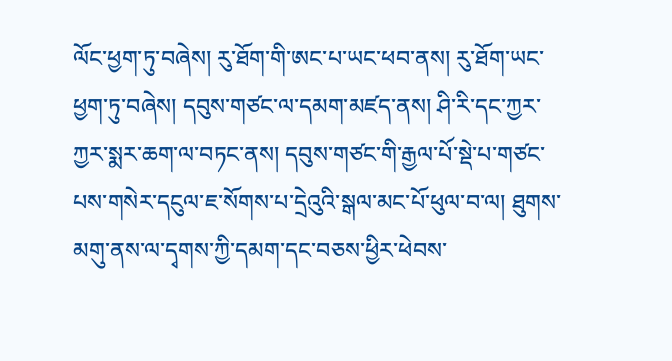ལོང་ཕྱག་ཏུ་བཞེས། རུ་ཐོག་གི་ཨང་པ་ཡང་ཕབ་ནས། རུ་ཐོག་ཡང་ཕྱག་ཏུ་བཞེས། དབུས་གཙང་ལ་དམག་མཛད་ནས། ཤི་རི་དང་ཀྱར་ཀྱར་སྨར་ཆག་ལ་བཏང་ནས། དབུས་གཙང་གི་རྒྱལ་པོ་སྡེ་པ་གཙང་པས་གསེར་དངུལ་ཇ་སོགས་པ་དྲེའུའི་སྒལ་མང་པོ་ཕུལ་བ་ལ། ཐུགས་མགུ་ནས་ལ་དྭགས་ཀྱི་དམག་དང་བཅས་ཕྱིར་ཕེབས་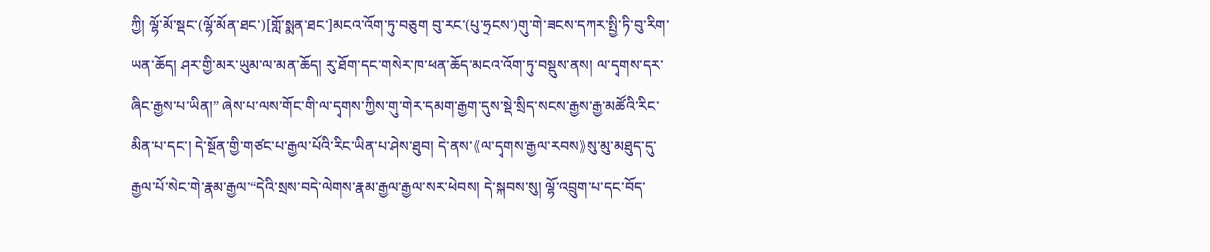ཀྱི། ལྷོ་མོ་སྡང་(ལྷོ་མོན་ཐང་)[གློ་སྨན་ཐང་]མངའ་འོག་ཏུ་བཅུག བུ་རང་(པུ་ཧྲངས་)གུ་གེ་ཟངས་དཀར་སྤྱི་ཏི་བུ་རིག་ཡན་ཆོད། ཤར་གྱི་མར་ཡུམ་ལ་མན་ཆོད། རུ་ཐོག་དང་གསེར་ཁ་ཕན་ཆོད་མངའ་འོག་ཏུ་བསྡུས་ནས། ལ་དྭགས་དར་ཞིང་རྒྱས་པ་ཡིན།” ཞེས་པ་ལས་གོང་གི་ལ་དྭགས་ཀྱིས་གུ་གེར་དམག་རྒྱག་དུས་སྡེ་སྲིད་སངས་རྒྱས་རྒྱ་མཚོའི་རིང་མིན་པ་དང་། དེ་སྔོན་གྱི་གཙང་པ་རྒྱལ་པོའི་རིང་ཡིན་པ་ཤེས་ཐུབ། དེ་ནས་《ལ་དྭགས་རྒྱལ་རབས》སུ་མུ་མཐུད་དུ་རྒྱལ་པོ་སེང་གེ་རྣམ་རྒྱལ་“དེའི་སྲས་བདེ་ལེགས་རྣམ་རྒྱལ་རྒྱལ་སར་ཕེབས། དེ་སྐབས་སུ། ལྷོ་འབྲུག་པ་དང་བོད་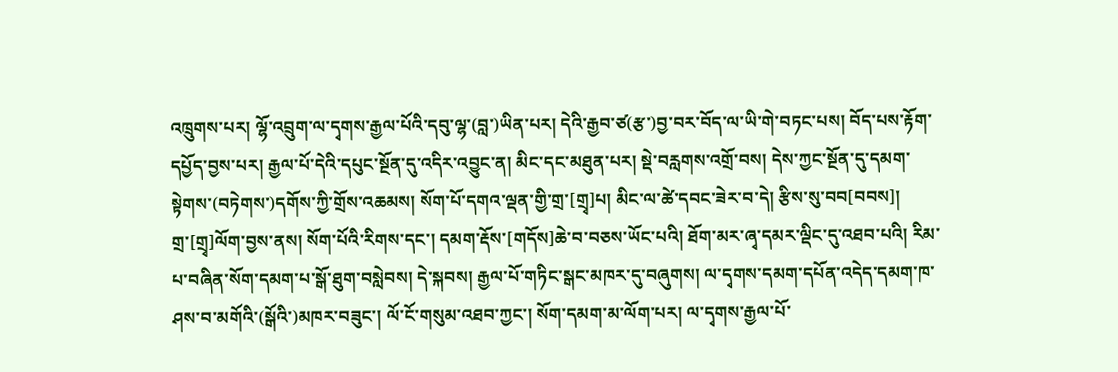འཁྲུགས་པར། ལྷོ་འབྲུག་ལ་དྭགས་རྒྱལ་པོའི་དབུ་ལྷ་(བླ་)ཡིན་པར། དེའི་རྒྱབ་ཙ(རྩ་)བྱ་བར་བོད་ལ་ཡི་གེ་བཏང་པས། བོད་པས་རྟོག་དཔྱོད་བྱས་པར། རྒྱལ་པོ་དེའི་དཔུང་སྔོན་དུ་འདིར་འབྱུང་ན། མིང་དང་མཐུན་པར། སྡེ་བརླགས་འགྲོ་བས། དེས་ཀྱང་སྔོན་དུ་དམག་སྟེགས་(བཏེགས་)དགོས་ཀྱི་གྲོས་འཆམས། སོག་པོ་དགའ་ལྡན་གྱི་གྲ་[གྲྭ]པ། མིང་ལ་ཚེ་དབང་ཟེར་བ་དེ། རྩིས་སུ་བབ[བབས]། གྲ་[གྲྭ]ལོག་བྱས་ནས། སོག་པོའི་རིགས་དང་། དམག་རྡོས་[གདོས]ཆེ་བ་བཅས་ཡོང་པའི། ཐོག་མར་ཞྭ་དམར་ལྡིང་དུ་འཐབ་པའི། རིམ་པ་བཞིན་སོག་དམག་པ་སྒོ་ཐུག་བསླེབས། དེ་སྐབས། རྒྱལ་པོ་གཏིང་སྒང་མཁར་དུ་བཞུགས། ལ་དྭགས་དམག་དཔོན་འདེད་དམག་ཁ་ཤས་བ་མགོའི་(སྒོའི་)མཁར་བཟུང་། ལོ་ངོ་གསུམ་འཐབ་ཀྱང་། སོག་དམག་མ་ལོག་པར། ལ་དྭགས་རྒྱལ་པོ་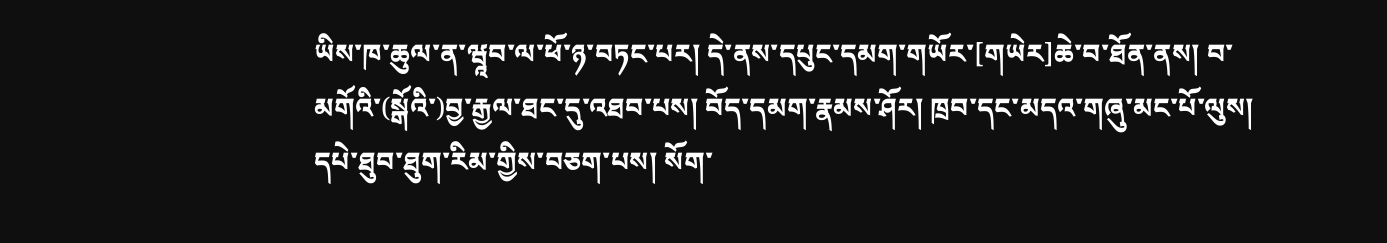ཡིས་ཁ་ཆུལ་ན་ཝཱབ་ལ་ཕོ་ཉ་བཏང་པར། དེ་ནས་དཔུང་དམག་གཡོར་[གཡེར]ཆེ་བ་ཐོན་ནས། བ་མགོའི་(སྒོའི་)བྱ་རྒྱལ་ཐང་དུ་འཐབ་པས། བོད་དམག་རྣམས་ཤོར། ཁྲབ་དང་མདའ་གཞུ་མང་པོ་ལུས། དཔེ་ཐུབ་ཐུག་རིམ་གྱིས་བཅག་པས། སོག་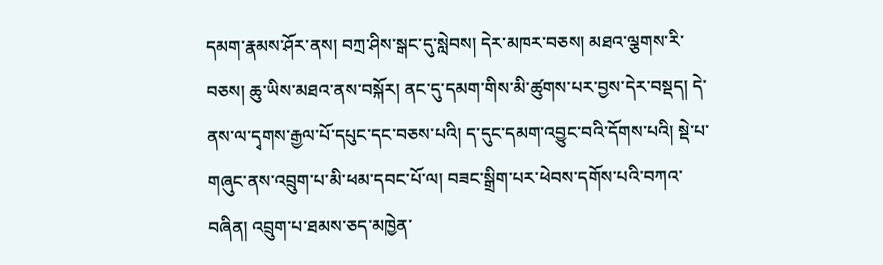དམག་རྣམས་ཤོར་ནས། བཀྲ་ཤིས་སྒང་དུ་སླེབས། དེར་མཁར་བཅས། མཐའ་ལྕགས་རི་བཅས། ཆུ་ཡིས་མཐའ་ནས་བསྐོར། ནང་དུ་དམག་གིས་མི་ཚུགས་པར་བྱས་དེར་བསྡད། དེ་ནས་ལ་དྭགས་རྒྱལ་པོ་དཔུང་དང་བཅས་པའི། ད་དུང་དམག་འབྱུང་བའི་དོགས་པའི། སྡེ་པ་གཞུང་ནས་འབྲུག་པ་མི་ཕམ་དབང་པོ་ལ། བཟང་སྒྲིག་པར་ཕེབས་དགོས་པའི་བཀའ་བཞིན། འབྲུག་པ་ཐམས་ཅད་མཁྱེན་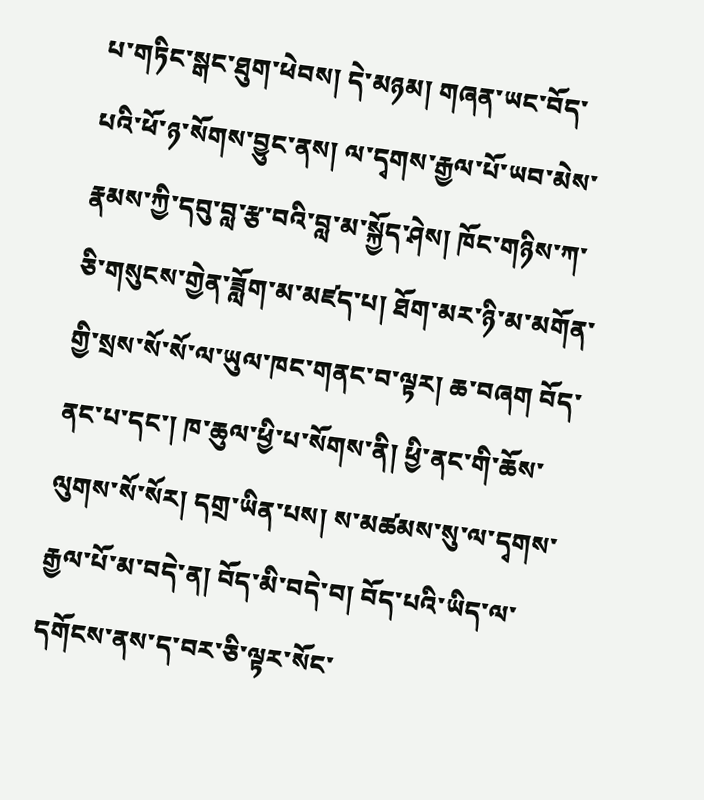པ་གཏིང་སྒང་ཐུག་ཕེབས། དེ་མཉམ། གཞན་ཡང་བོད་པའི་ཕོ་ཉ་སོགས་བྱུང་ནས། ལ་དྭགས་རྒྱལ་པོ་ཡབ་མེས་རྣམས་ཀྱི་དབུ་བླ་རྩ་བའི་བླ་མ་སྐྱོད་ཤེས། ཁོང་གཉིས་ཀ་ཅི་གསུངས་གྱེན་ཟློག་མ་མཛད་པ། ཐོག་མར་ཉི་མ་མགོན་གྱི་སྲས་སོ་སོ་ལ་ཡུལ་ཁང་གནང་བ་ལྟར། ཆ་བཞག བོད་ནང་པ་དང་། ཁ་ཆུལ་ཕྱི་པ་སོགས་ནི། ཕྱི་ནང་གི་ཆོས་ལུགས་སོ་སོར། དགྲ་ཡིན་པས། ས་མཚམས་སུ་ལ་དྭགས་རྒྱལ་པོ་མ་བདེ་ན། བོད་མི་བདེ་བ། བོད་པའི་ཡིད་ལ་དགོངས་ནས་ད་བར་ཅི་ལྟར་སོང་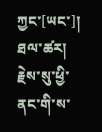ཀྱང་[ཡང་]། ཐལ་ཚར། རྗེས་སུ་ཕྱི་ནང་གི་ས་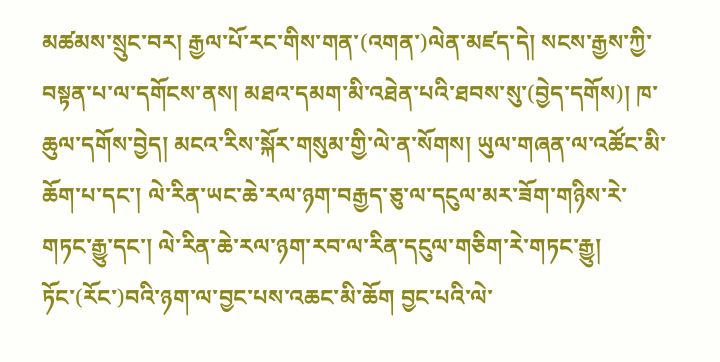མཚམས་སྲུང་བར། རྒྱལ་པོ་རང་གིས་གན་(འགན་)ལེན་མཛད་དེ། སངས་རྒྱས་ཀྱི་བསྟན་པ་ལ་དགོངས་ནས། མཐའ་དམག་མི་འཐེན་པའི་ཐབས་སུ་(བྱེད་དགོས)། ཁ་ཆུལ་དགོས་བྱེད། མངའ་རིས་སྐོར་གསུམ་གྱི་ལེ་ན་སོགས། ཡུལ་གཞན་ལ་འཚོང་མི་ཆོག་པ་དང་། ལེ་རིན་ཡང་ཆེ་རལ་ཉག་བརྒྱད་ཅུ་ལ་དངུལ་མར་ཟོག་གཉིས་རེ་གཏང་རྒྱུ་དང་། ལེ་རིན་ཆེ་རལ་ཉག་རབ་ལ་རིན་དངུལ་གཅིག་རེ་གཏང་རྒྱུ། ཏོང་(རོང་)བའི་ཉག་ལ་བྱང་པས་འཆང་མི་ཆོག བྱང་པའི་ལེ་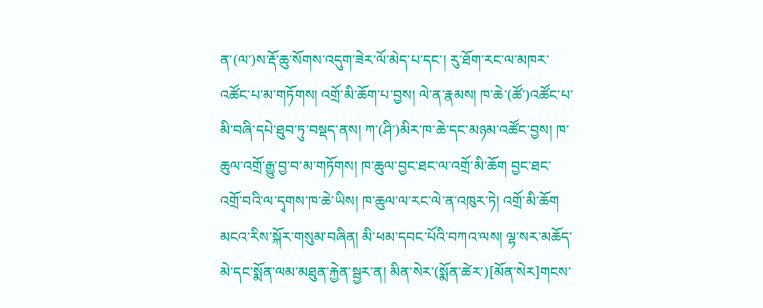ན་(ལ་)ས་རྡོ་ཆུ་སོགས་འདུག་ཟེར་ལོ་མེད་པ་དང་། རུ་ཐོག་རང་ལ་མཁར་འཚོང་པ་མ་གཏོགས། འགྲོ་མི་ཆོག་པ་བྱས། ལེ་ན་རྣམས། ཁ་ཆེ་(ཚོ་)འཚོང་པ་མི་བཞི་དཔེ་ཐུབ་ཏུ་བསྡད་ནས། ཀ་(ཤི་)མིར་ཁ་ཆེ་དང་མཉམ་འཚོང་བྱས། ཁ་ཆུལ་འགྲོ་རྒྱུ་བྱ་བ་མ་གཏོགས། ཁ་ཆུལ་བྱང་ཐང་ལ་འགྲོ་མི་ཆོག བྱང་ཐང་འགྲོ་བའི་ལ་དྭགས་ཁ་ཆེ་ཡིས། ཁ་ཆུལ་ལ་རང་ལེ་ན་འཁུར་ཏེ། འགྲོ་མི་ཆོག མངའ་རིས་སྐོར་གསུམ་བཞིན། མི་ཕམ་དབང་པོའི་བཀའ་ལས། ལྷ་སར་མཆོད་མེ་དང་སྨོན་ལམ་མཐུན་རྐྱེན་སྦྱར་ན། མིན་སེར་(སྨོན་ཚེར་)[མོན་སེར]གངས་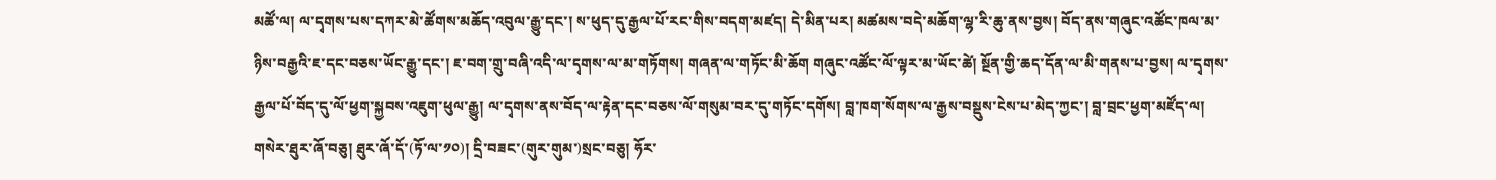མཚོ་ལ། ལ་དྭགས་པས་དཀར་མེ་ཚོགས་མཆོད་འབུལ་རྒྱུ་དང་། ས་ཕུད་དུ་རྒྱལ་པོ་རང་གིས་བདག་མཛད། དེ་མིན་པར། མཚམས་བདེ་མཆོག་ལྷ་རི་ཆུ་ནས་བྱས། བོད་ནས་གཞུང་འཚོང་ཁལ་མ་ཉིས་བརྒྱའི་ཇ་དང་བཅས་ཡོང་རྒྱུ་དང་། ཇ་བག་གྲུ་བཞི་འདི་ལ་དྭགས་ལ་མ་གཏོགས། གཞན་ལ་གཏོང་མི་ཆོག གཞུང་འཚོང་ལོ་ལྟར་མ་ཡོང་ཚེ། སྔོན་གྱི་ཆད་དོན་ལ་མི་གནས་པ་བྱས། ལ་དྭགས་རྒྱལ་པོ་བོད་དུ་ལོ་ཕྱག་སྐྱབས་འཇུག་ཕུལ་རྒྱུ། ལ་དྭགས་ནས་བོད་ལ་རྟེན་དང་བཅས་ལོ་གསུམ་བར་དུ་གཏོང་དགོས། བླ་ཁག་སོགས་ལ་རྒྱས་བསྡུས་ངེས་པ་མེད་ཀྱང་། བླ་བྲང་ཕྱག་མཛོད་ལ། གསེར་ཐུར་ཞོ་བཅུ། ཐུར་ཞོ་དོ་(ཏོ་ལ་༡༠)། དྲི་བཟང་(གུར་གུམ་)སྲང་བཅུ། ཧོར་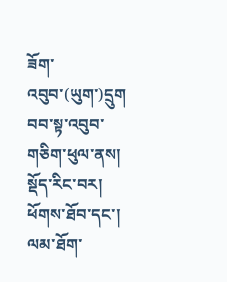ཟོག་འབུབ་(ཡུག་)དྲུག བབ་སྟ་འབུབ་གཅིག་ཕུལ་ནས། སྡོད་རིང་བར། ཕོགས་ཐོབ་དང་། ལམ་ཐོག་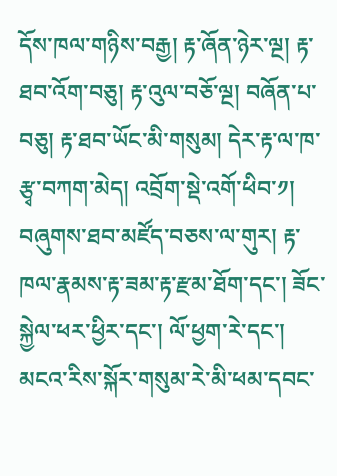དོས་ཁལ་གཉིས་བརྒྱ། རྟ་ཞོན་ཉེར་ལྔ། རྟ་ཐབ་འོག་བཅུ། རྟ་འུལ་བཅོ་ལྔ། བཞོན་པ་བཅུ། རྟ་ཐབ་ཡོང་མི་གསུམ། དེར་རྟ་ལ་ཁ་རྩྭ་བཀག་མེད། འབྲོག་སྡེ་འགོ་ཕིབ་༡། བཞུགས་ཐབ་མཛོད་བཅས་ལ་གུར། རྟ་ཁལ་རྣམས་རྟ་ཟམ་རྟ་རྫམ་ཐོག་དང་། ཟོང་སྐྱེལ་ཕར་ཕྱིར་དང་། ལོ་ཕྱག་རེ་དང་། མངའ་རིས་སྐོར་གསུམ་རེ་མི་ཕམ་དབང་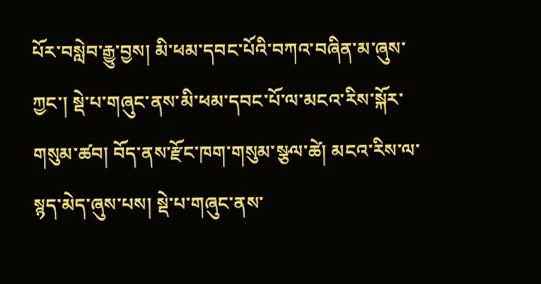པོར་བསླེབ་རྒྱུ་བྱས། མི་ཕམ་དབང་པོའི་བཀའ་བཞིན་མ་ཞུས་ཀྱང་། སྡེ་པ་གཞུང་ནས་མི་ཕམ་དབང་པོ་ལ་མངའ་རིས་སྐོར་གསུམ་ཚབ། བོད་ནས་རྫོང་ཁག་གསུམ་སྩལ་ཚེ། མངའ་རིས་ལ་སྙད་མེད་ཞུས་པས། སྡེ་པ་གཞུང་ནས་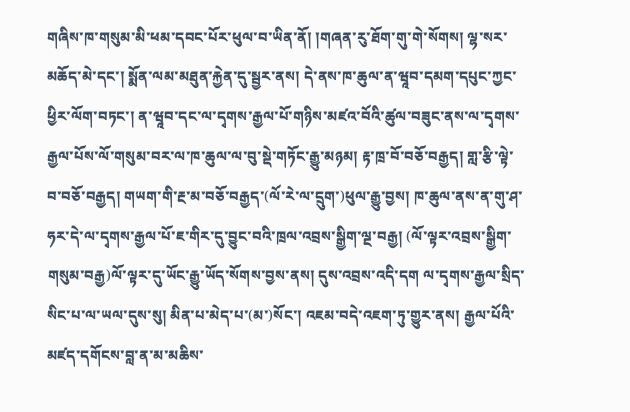གཞིས་ཁ་གསུམ་མི་ཕམ་དབང་པོར་ཕུལ་བ་ཡིན་ནོ། །གཞན་རུ་ཐོག་གུ་གེ་སོགས། ལྷ་སར་མཆོད་མེ་དང་། སྨོན་ལམ་མཐུན་རྐྱེན་དུ་སྦྱར་ནས། དེ་ནས་ཁ་ཆུལ་ན་ཝཱབ་དམག་དཔུང་ཀྱང་ཕྱིར་ལོག་བཏང་། ན་ཝཱབ་དང་ལ་དྭགས་རྒྱལ་པོ་གཉིས་མཛའ་བོའི་ཚུལ་བཟུང་ནས་ལ་དྭགས་རྒྱལ་པོས་ལོ་གསུམ་བར་ལ་ཁ་ཆུལ་ལ་བུ་སྡེ་གཏོང་རྒྱུ་མཉམ། རྟ་ཁྲ་བོ་བཅོ་བརྒྱད། གླ་རྩི་ལྟེ་བ་བཅོ་བརྒྱད། གཡག་གི་རྔ་མ་བཅོ་བརྒྱད་(ལོ་རེ་ལ་དྲུག་)ཕུལ་རྒྱུ་བྱས། ཁ་ཆུལ་ནས་ན་གུ་ཤ་ཧར་དེ་ལ་དྭགས་རྒྱལ་པོ་ཇ་གིར་དུ་བྱུང་བའི་ཁྲལ་འབྲས་སྒྱིག་ལྔ་བརྒྱ། (ལོ་ལྟར་འབྲས་སྒྱིག་གསུམ་བརྒྱ)ལོ་ལྟར་དུ་ཡོང་རྒྱུ་ཡོད་སོགས་བྱས་ནས། དུས་འབྲས་འདི་དག ལ་དྭགས་རྒྱལ་སྲིད་སིང་པ་ལ་ཡལ་དུས་སུ། མིན་པ་མེད་པ་(མ་)སོང་། འཇམ་བདེ་འཇག་ཏུ་གྱུར་ནས། རྒྱལ་པོའི་མཛད་དགོངས་བླ་ན་མ་མཆིས་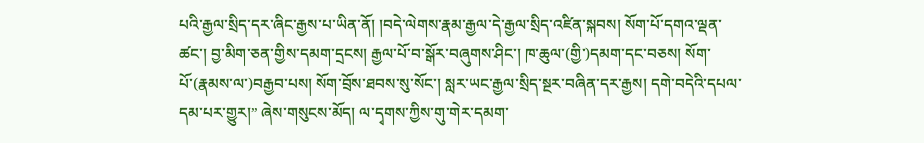པའི་རྒྱལ་སྲིད་དར་ཞིང་རྒྱས་པ་ཡིན་ནོ། །བདེ་ལེགས་རྣམ་རྒྱལ་དེ་རྒྱལ་སྲིད་འཛིན་སྐབས། སོག་པོ་དགའ་ལྡན་ཚང་། བྱ་མིག་ཅན་གྱིས་དམག་དྲངས། རྒྱལ་པོ་བ་སྒོར་བཞུགས་ཤིང་། ཁ་ཆུལ་(གྱི་)དམག་དང་བཅས། སོག་པོ་(རྣམས་ལ་)བརྒྱབ་པས། སོག་བྲོས་ཐབས་སུ་སོང་། སླར་ཡང་རྒྱལ་སྲིད་སྔར་བཞིན་དར་རྒྱས། དགེ་བདེའི་དཔལ་དམ་པར་གྱུར།” ཞེས་གསུངས་མོད། ལ་དྭགས་ཀྱིས་གུ་གེར་དམག་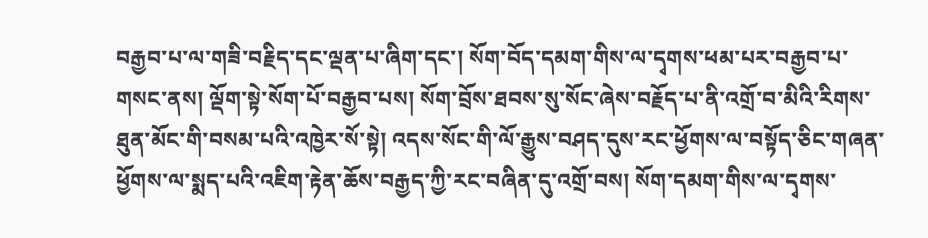བརྒྱབ་པ་ལ་གཟི་བརྗིད་དང་ལྡན་པ་ཞིག་དང་། སོག་བོད་དམག་གིས་ལ་དྭགས་ཕམ་པར་བརྒྱབ་པ་གསང་ནས། ལྡོག་སྟེ་སོག་པོ་བརྒྱབ་པས། སོག་བྲོས་ཐབས་སུ་སོང་ཞེས་བརྗོད་པ་ནི་འགྲོ་བ་མིའི་རིགས་ཐུན་མོང་གི་བསམ་པའི་འཁྱེར་སོ་སྟེ། འདས་སོང་གི་ལོ་རྒྱུས་བཤད་དུས་རང་ཕྱོགས་ལ་བསྟོད་ཅིང་གཞན་ཕྱོགས་ལ་སྨད་པའི་འཇིག་རྟེན་ཆོས་བརྒྱད་ཀྱི་རང་བཞིན་དུ་འགྲོ་བས། སོག་དམག་གིས་ལ་དྭགས་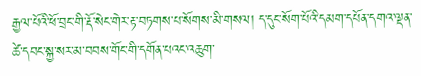རྒྱལ་པོའི་ཕོ་བྲང་གི་རྡོ་སེང་གེར་རྟ་བཏགས་པ་སོགས་མི་གསལ། ད་དུང་སོག་པོའི་དམག་དཔོན་དགའ་ལྡན་ཚེ་དབང་སྐྱ་སར་མ་བབས་གོང་གི་དགོན་པའང་འཆུག་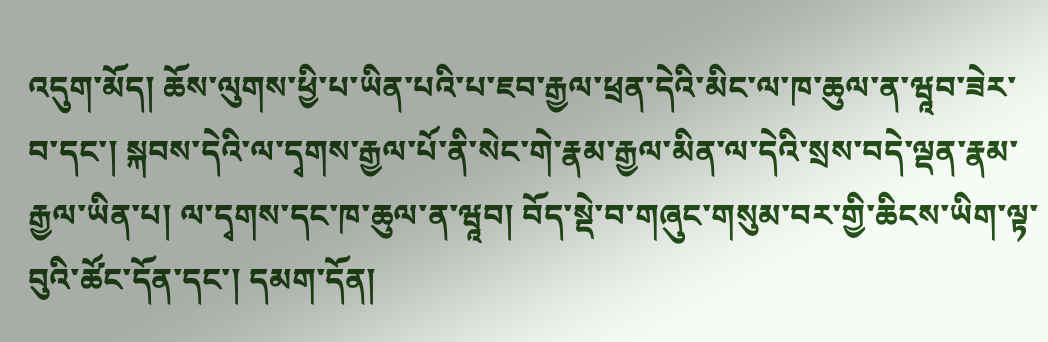འདུག་མོད། ཆོས་ལུགས་ཕྱི་པ་ཡིན་པའི་པ་ཇབ་རྒྱལ་ཕྲན་དེའི་མིང་ལ་ཁ་ཆུལ་ན་ཝཱབ་ཟེར་བ་དང་། སྐབས་དེའི་ལ་དྭགས་རྒྱལ་པོ་ནི་སེང་གེ་རྣམ་རྒྱལ་མིན་ལ་དེའི་སྲས་བདེ་ལྡན་རྣམ་རྒྱལ་ཡིན་པ། ལ་དྭགས་དང་ཁ་ཆུལ་ན་ཝཱབ། བོད་སྡེ་བ་གཞུང་གསུམ་བར་གྱི་ཆིངས་ཡིག་ལྟ་བུའི་ཚོང་དོན་དང་། དམག་དོན།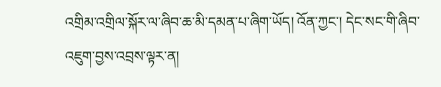འགྲིམ་འགྲིལ་སྐོར་ལ་ཞིབ་ཆ་མི་དམན་པ་ཞིག་ཡོད། འོན་ཀྱང་། དེང་སང་གི་ཞིབ་འཇུག་བྱས་འབྲས་ལྟར་ན།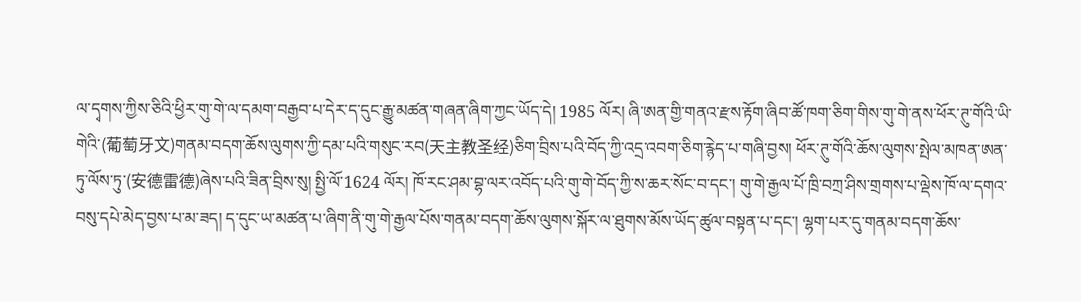ལ་དྭགས་ཀྱིས་ཅིའི་ཕྱིར་གུ་གེ་ལ་དམག་བརྒྱབ་པ་དེར་ད་དུང་རྒྱུ་མཚན་གཞན་ཞིག་ཀྱང་ཡོད་དེ། 1985 ལོར། ཞི་ཨན་གྱི་གནའ་རྫས་རྟོག་ཞིབ་ཚོ་ཁག་ཅིག་གིས་གུ་གེ་ནས་ཕོར་ཊུ་གོའི་ཡི་གེའི་(葡萄牙文)གནམ་བདག་ཆོས་ལུགས་ཀྱི་དམ་པའི་གསུང་རབ(天主教圣经)ཅིག་བྲིས་པའི་བོད་ཀྱི་འདྲ་འབག་ཅིག་རྙེད་པ་གཞི་བྱས། ཕོར་ཊུ་གོའི་ཆོས་ལུགས་སྤེལ་མཁན་ཨན་ཏུ་ལོས་ཏུ་(安德雷德)ཞེས་པའི་ཟིན་བྲིས་སུ། སྤྱི་ལོ་1624 ལོར། ཁོ་རང་ཤམ་བྷ་ལར་འབོད་པའི་གུ་གེ་བོད་ཀྱི་ས་ཆར་སོང་བ་དང་། གུ་གེ་རྒྱལ་པོ་ཁྲི་བཀྲ་ཤིས་གྲགས་པ་ལྡེས་ཁོ་ལ་དགའ་བསུ་དཔེ་མེད་བྱས་པ་མ་ཟད། ད་དུང་ཡ་མཚན་པ་ཞིག་ནི་གུ་གེ་རྒྱལ་པོས་གནམ་བདག་ཆོས་ལུགས་སྐོར་ལ་ཐུགས་མོས་ཡོད་ཚུལ་བསྟན་པ་དང་། ལྷག་པར་དུ་གནམ་བདག་ཆོས་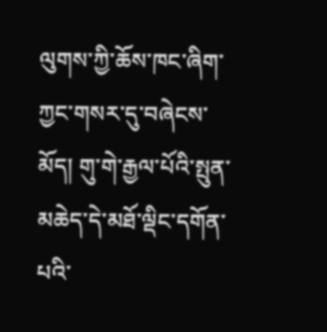ལུགས་ཀྱི་ཆོས་ཁང་ཞིག་ཀྱང་གསར་དུ་བཞེངས་མོད། གུ་གེ་རྒྱལ་པོའི་སྤུན་མཆེད་དེ་མཐོ་ལྡིང་དགོན་པའི་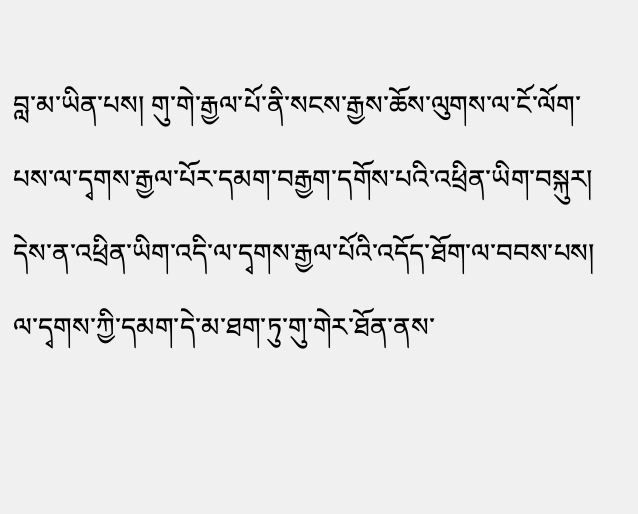བླ་མ་ཡིན་པས། གུ་གེ་རྒྱལ་པོ་ནི་སངས་རྒྱས་ཆོས་ལུགས་ལ་ངོ་ལོག་པས་ལ་དྭགས་རྒྱལ་པོར་དམག་བརྒྱག་དགོས་པའི་འཕྲིན་ཡིག་བསྐུར། དེས་ན་འཕྲིན་ཡིག་འདི་ལ་དྭགས་རྒྱལ་པོའི་འདོད་ཐོག་ལ་བབས་པས། ལ་དྭགས་ཀྱི་དམག་དེ་མ་ཐག་ཏུ་གུ་གེར་ཐོན་ནས་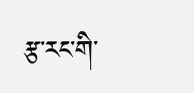རྩ་རང་གི་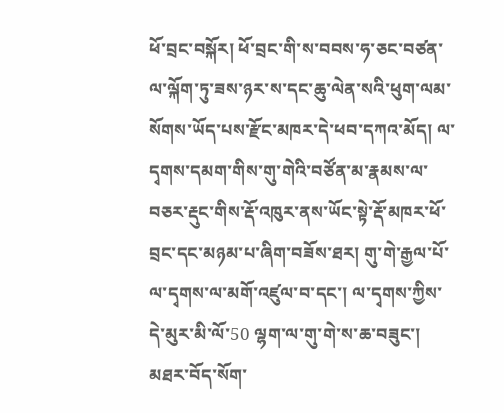ཕོ་བྲང་བསྐོར། ཕོ་བྲང་གི་ས་བབས་ཧ་ཅང་བཙན་ལ་ལྐོག་ཏུ་ཟས་ཉར་ས་དང་ཆུ་ལེན་སའི་ཕུག་ལམ་སོགས་ཡོད་པས་རྫོང་མཁར་དེ་ཕབ་དཀའ་མོད། ལ་དྭགས་དམག་གིས་གུ་གེའི་བཙོན་མ་རྣམས་ལ་བཅར་རྡུང་གིས་རྡོ་འཁུར་ནས་ཡོང་སྟེ་རྡོ་མཁར་ཕོ་བྲང་དང་མཉམ་པ་ཞིག་བཟོས་ཐར། གུ་གེ་རྒྱལ་པོ་ལ་དྭགས་ལ་མགོ་འཛུལ་བ་དང་། ལ་དྭགས་ཀྱིས་དེ་མུར་མི་ལོ་50 ལྷག་ལ་གུ་གེ་ས་ཆ་བཟུང་། མཐར་བོད་སོག་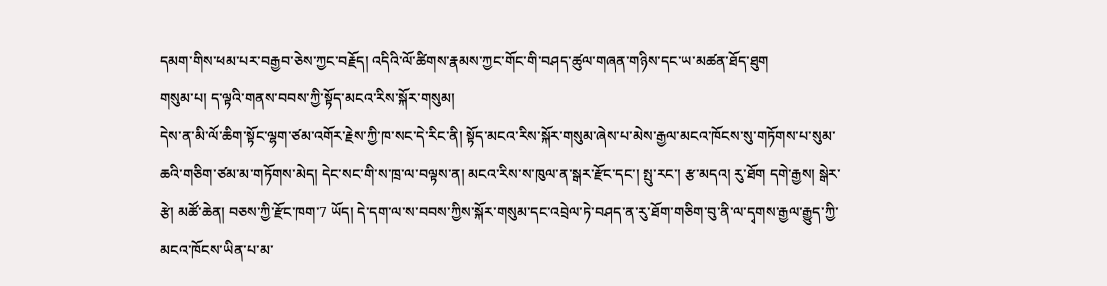དམག་གིས་ཕམ་པར་བརྒྱབ་ཅེས་ཀྱང་བརྗོད། འདིའི་ལོ་ཚིགས་རྣམས་ཀྱང་གོང་གི་བཤད་ཚུལ་གཞན་གཉིས་དང་ཡ་མཚན་ཐོད་ཐུག
གསུམ་པ། ད་ལྟའི་གནས་བབས་ཀྱི་སྟོད་མངའ་རིས་སྐོར་གསུམ།
དེས་ན་མི་ལོ་ཆིག་སྟོང་ལྷག་ཙམ་འགོར་རྗེས་ཀྱི་ཁ་སང་དེ་རིང་ནི། སྟོད་མངའ་རིས་སྐོར་གསུམ་ཞེས་པ་མེས་རྒྱལ་མངའ་ཁོངས་སུ་གཏོགས་པ་སུམ་ཆའི་གཅིག་ཙམ་མ་གཏོགས་མེད། དེང་སང་གི་ས་ཁྲ་ལ་བལྟས་ན། མངའ་རིས་ས་ཁུལ་ན་སྒར་རྫོང་དང་། སྤུ་རང་། རྩ་མདའ། རུ་ཐོག དགེ་རྒྱས། སྒེར་རྩེ། མཚོ་ཆེན། བཅས་ཀྱི་རྫོང་ཁག་7 ཡོད། དེ་དག་ལ་ས་བབས་ཀྱིས་སྐོར་གསུམ་དང་འབྲེལ་ཏེ་བཤད་ན་རུ་ཐོག་གཅིག་བུ་ནི་ལ་དྭགས་རྒྱལ་རྒྱུད་ཀྱི་མངའ་ཁོངས་ཡིན་པ་མ་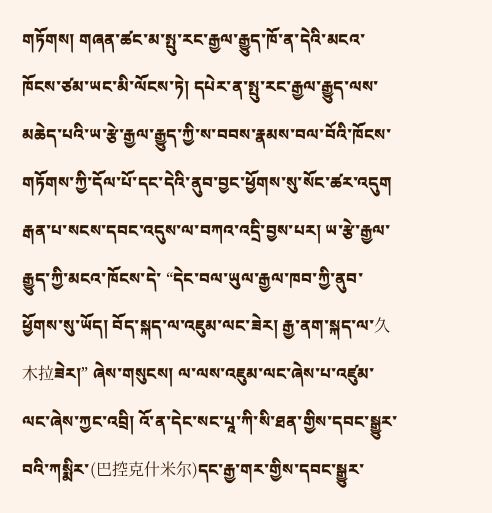གཏོགས། གཞན་ཚང་མ་སྤུ་རང་རྒྱལ་རྒྱུད་ཁོ་ན་དེའི་མངའ་ཁོངས་ཙམ་ཡང་མི་ལོངས་ཏེ། དཔེར་ན་སྤུ་རང་རྒྱལ་རྒྱུད་ལས་མཆེད་པའི་ཡ་རྩེ་རྒྱལ་རྒྱུད་ཀྱི་ས་བབས་རྣམས་བལ་བོའི་ཁོངས་གཏོགས་ཀྱི་དོལ་པོ་དང་དེའི་ནུབ་བྱང་ཕྱོགས་སུ་སོང་ཚར་འདུག རྒན་པ་སངས་དབང་འདུས་ལ་བཀའ་འདྲི་བྱས་པར། ཡ་རྩེ་རྒྱལ་རྒྱུད་ཀྱི་མངའ་ཁོངས་དེ་ “དེང་བལ་ཡུལ་རྒྱལ་ཁབ་ཀྱི་ནུབ་ཕྱོགས་སུ་ཡོད། བོད་སྐད་ལ་འཇུམ་ལང་ཟེར། རྒྱ་ནག་སྐད་ལ་久木拉ཟེར།” ཞེས་གསུངས། ལ་ལས་འཇུམ་ལང་ཞེས་པ་འཛུམ་ལང་ཞེས་ཀྱང་འབྲི། འོ་ན་དེང་སང་པཱ་ཀི་སི་ཐན་གྱིས་དབང་སྒྱུར་བའི་ཀསྨིར་(巴控克什米尔)དང་རྒྱ་གར་གྱིས་དབང་སྒྱུར་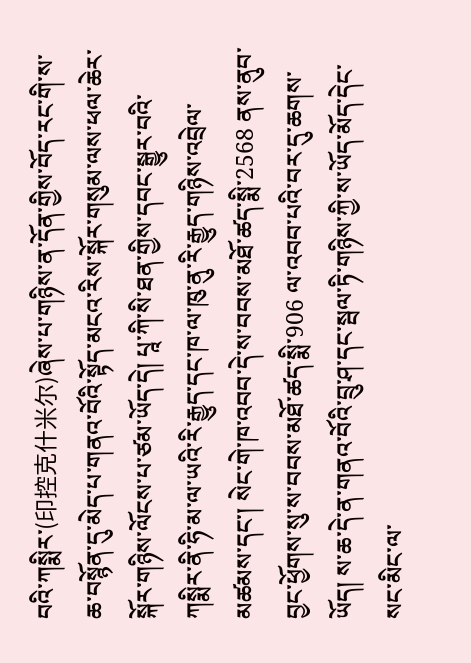བའི་ཀསྨིར་(印控克什米尔)ཞེས་པ་གཉིས་ན་དོན་གྱིས་བོད་རང་གི་ས་ཆ་བསྙོན་དུ་མེད་པ་གནའ་བོའི་སྟོད་མངའ་རིས་སྐོར་གསུམ་ལས་ཕལ་ཆེར་སྐོར་གཉིས་ལོངས་པ་ཙམ་ཡོད་དེ། པཱ་ཀི་སི་ཐན་གྱིས་དབང་སྒྱུར་བའི་ཀསྨིར་ནི་ཧི་མ་ལ་ཡའི་རི་རྒྱུད་དང་ཁ་ལ་ཁུ་ནུ་རི་རྒྱུད་གཉིས་འབྲེལ་མཚམས་དང་། སེང་གེ་ཁ་འབབ་དེ་ས་བབས་མཐོ་ཚད་སྨི་2568 ནས་ནུབ་བྱང་ཕྱོགས་སུ་ས་བབས་མཐོ་ཚད་སྨི་906 ལ་འབབ་པའི་བར་དུ་ཆགས་ཡོད། ས་ཆ་དེ་ན་གནའ་བོའི་བྲུ་ཤ་དང་སྦལ་ཏི་གཉིས་ཀྱི་ས་ཡོད་མོད་དེང་སང་མིང་ལ་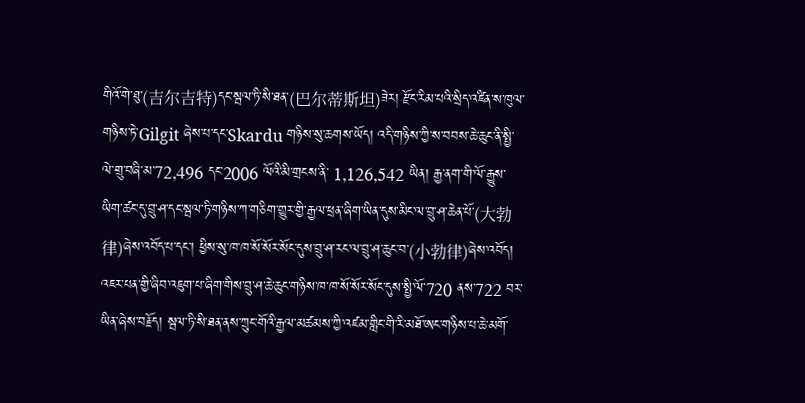གིའོ་གེ་ཐུ་(吉尔吉特)དང་སྦལ་ཏི་སི་ཐན་(巴尔蒂斯坦)ཟེར། རྫོང་རིམ་པའི་སྲིད་འཛིན་ས་ཁུལ་གཉིས་ཏེ་Gilgit ཞེས་པ་དང་Skardu གཉིས་སུ་ཆགས་ཡོད། འདི་གཉིས་ཀྱི་ས་བབས་ཆེ་ཆུང་ནི་སྤྱི་ལེ་གྲུ་བཞི་མ་72,496 དང་2006 ལོའི་མི་གྲངས་ནི་ 1,126,542 ཡིན། རྒྱ་ནག་གི་ལོ་རྒྱུས་ཡིག་ཚང་དུ་བྲུ་ཤ་དང་སྦལ་ཏི་གཉིས་ཀ་གཅིག་གྱུར་གྱི་རྒྱལ་ཕྲན་ཞིག་ཡིན་དུས་མིང་ལ་བྲུ་ཤ་ཆེན་པོ་(大勃律)ཞེས་འབོད་པ་དང་། ཕྱིས་སུ་ཁ་ཁ་སོ་སོར་སོང་དུས་བྲུ་ཤ་རང་ལ་བྲུ་ཤ་ཆུང་བ་(小勃律)ཞེས་འབོད། འཇར་པན་གྱི་ཞིབ་འཇུག་པ་ཞིག་གིས་བྲུ་ཤ་ཆེ་ཆུང་གཉིས་ཁ་ཁ་སོ་སོར་སོང་དུས་སྤྱི་ལོ་720 ནས་722 བར་ཡིན་ཞེས་བརྗོད། སྦལ་ཏི་སི་ཐན་ནས་ཀྲུང་གོའི་རྒྱལ་མཚམས་ཀྱི་འཛམ་གླིང་གི་རི་མཐོ་ཨང་གཉིས་པ་ཆེ་མགོ་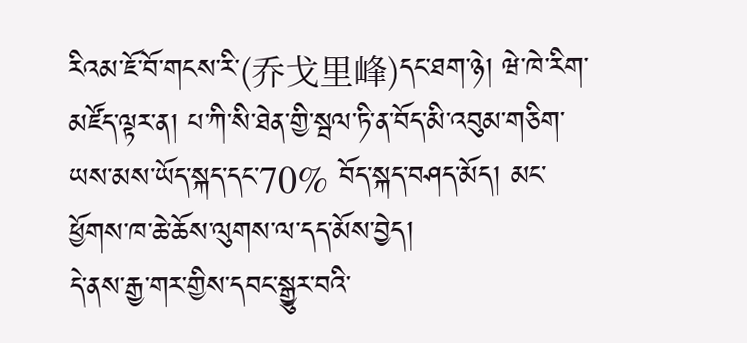རིའམ་ཇོ་བོ་གངས་རི་(乔戈里峰)དང་ཐག་ཉེ། ཝེ་ཁེ་རིག་མཛོད་ལྟར་ན། པ་ཀི་སི་ཐེན་གྱི་སྦལ་ཏི་ན་བོད་མི་འབུམ་གཅིག་ཡས་མས་ཡོད་སྐད་དང་70% བོད་སྐད་བཤད་མོད། མང་ཕྱོགས་ཁ་ཆེ་ཆོས་ལུགས་ལ་དད་མོས་བྱེད།
དེ་ནས་རྒྱ་གར་གྱིས་དབང་སྒྱུར་བའི་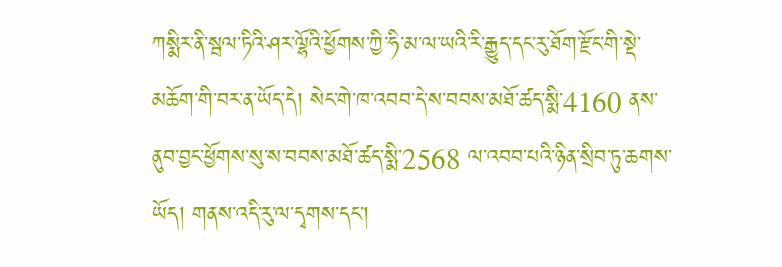ཀསྨིར་ནི་སྦལ་ཏིའི་ཤར་ལྷོའི་ཕྱོགས་ཀྱི་ཧི་མ་ལ་ཡའི་རི་རྒྱུད་དང་རུ་ཐོག་རྫོང་གི་སྡེ་མཆོག་གི་བར་ན་ཡོད་དེ། སེང་གེ་ཁ་འབབ་དེ་ས་བབས་མཐོ་ཚད་སྨི་4160 ནས་ནུབ་བྱང་ཕྱོགས་སུ་ས་བབས་མཐོ་ཚད་སྨི་2568 ལ་འབབ་པའི་ཉིན་སྲིབ་ཏུ་ཆགས་ཡོད། གནས་འདི་རུ་ལ་དྭགས་དང་།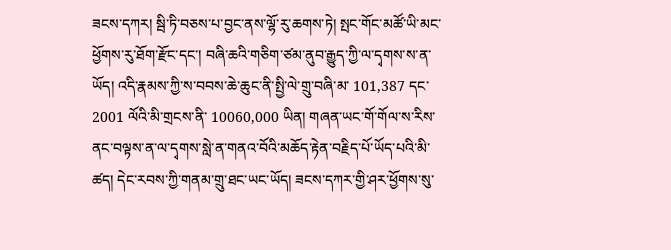ཟངས་དཀར། སྦི་ཏི་བཅས་པ་བྱང་ནས་ལྷོ་རུ་ཆགས་ཏེ། སྤང་གོང་མཚོ་ཡི་མང་ཕྱོགས་རུ་ཐོག་རྫོང་དང་། བཞི་ཆའི་གཅིག་ཙམ་ནུབ་རྒྱུད་ཀྱི་ལ་དྭགས་ས་ན་ཡོད། འདི་རྣམས་ཀྱི་ས་བབས་ཆེ་ཆུང་ནི་སྤྱི་ལེ་གྲུ་བཞི་མ་ 101,387 དང་2001 ལོའི་མི་གྲངས་ནི་ 10060,000 ཡིན། གཞན་ཡང་གོ་གོལ་ས་རིས་ནང་བལྟས་ན་ལ་དྭགས་སླེ་ན་གནའ་བོའི་མཆོད་རྟེན་བརྗིད་པོ་ཡོད་པའི་མི་ཚད། དེང་རབས་ཀྱི་གནམ་གྲུ་ཐང་ཡང་ཡོད། ཟངས་དཀར་གྱི་ཤར་ཕྱོགས་སུ་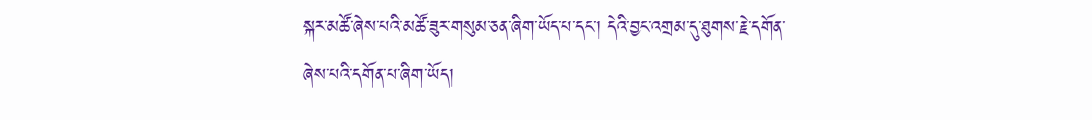སྐར་མཚོ་ཞེས་པའི་མཚོ་ཟུར་གསུམ་ཅན་ཞིག་ཡོད་པ་དང་། དེའི་བྱང་འགྲམ་དུ་ཐུགས་རྗེ་དགོན་ཞེས་པའི་དགོན་པ་ཞིག་ཡོད།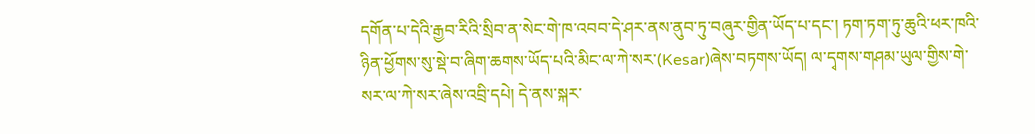དགོན་པ་དེའི་རྒྱབ་རིའི་སྲིབ་ན་སེང་གེ་ཁ་འབབ་དེ་ཤར་ནས་ནུབ་ཏུ་བཞུར་གྱིན་ཡོད་པ་དང་། ཏག་ཏག་ཏུ་ཆུའི་ཕར་ཁའི་ཉིན་ཕྱོགས་སུ་སྡེ་བ་ཞིག་ཆགས་ཡོད་པའི་མིང་ལ་ཀེ་སར་(Kesar)ཞེས་བཏགས་ཡོད། ལ་དྭགས་གཤམ་ཡུལ་གྱིས་གེ་སར་ལ་ཀེ་སར་ཞེས་འབྲི་དཔེ། དེ་ནས་སྐར་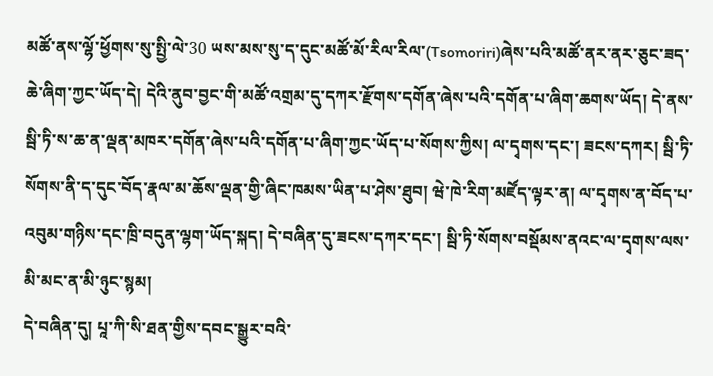མཚོ་ནས་ལྷོ་ཕྱོགས་སུ་སྤྱི་ལེ་30 ཡས་མས་སུ་ད་དུང་མཚོ་མོ་རིལ་རིལ་(Tsomoriri)ཞེས་པའི་མཚོ་ནར་ནར་ཅུང་ཟད་ཆེ་ཞིག་ཀྱང་ཡོད་དེ། དེའི་ནུབ་བྱང་གི་མཚོ་འགྲམ་དུ་དཀར་རྫོགས་དགོན་ཞེས་པའི་དགོན་པ་ཞིག་ཆགས་ཡོད། དེ་ནས་སྦི་ཏི་ས་ཆ་ན་ལྡན་མཁར་དགོན་ཞེས་པའི་དགོན་པ་ཞིག་ཀྱང་ཡོད་པ་སོགས་ཀྱིས། ལ་དྭགས་དང་། ཟངས་དཀར། སྦི་ཏི་སོགས་ནི་ད་དུང་བོད་རྣལ་མ་ཆོས་ལྡན་གྱི་ཞིང་ཁམས་ཡིན་པ་ཤེས་ཐུབ། ཝེ་ཁེ་རིག་མཛོད་ལྟར་ན། ལ་དྭགས་ན་བོད་པ་འབུམ་གཉིས་དང་ཁྲི་བདུན་ལྷག་ཡོད་སྐད། དེ་བཞིན་དུ་ཟངས་དཀར་དང་། སྦི་ཏི་སོགས་བསྡོམས་ནའང་ལ་དྭགས་ལས་མི་མང་ན་མི་ཉུང་སྙམ།
དེ་བཞིན་དུ། པཱ་ཀི་སི་ཐན་གྱིས་དབང་སྒྱུར་བའི་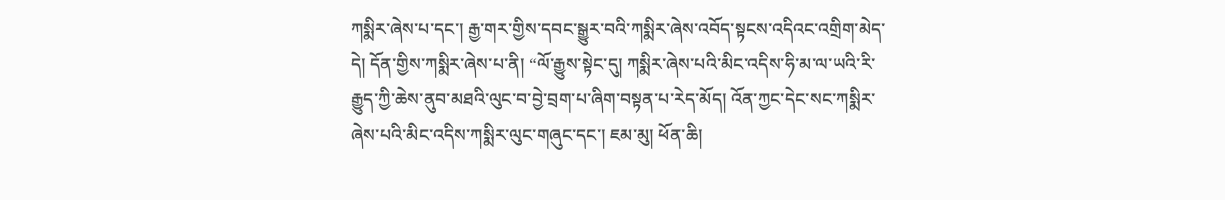ཀསྨིར་ཞེས་པ་དང་། རྒྱ་གར་གྱིས་དབང་སྒྱུར་བའི་ཀསྨིར་ཞེས་འབོད་སྟངས་འདིའང་འགྲིག་མེད་དེ། དོན་གྱིས་ཀསྨིར་ཞེས་པ་ནི། “ལོ་རྒྱུས་སྟེང་དུ། ཀསྨིར་ཞེས་པའི་མིང་འདིས་ཧི་མ་ལ་ཡའི་རི་རྒྱུད་ཀྱི་ཆེས་ནུབ་མཐའི་ལུང་བ་བྱེ་བྲག་པ་ཞིག་བསྟན་པ་རེད་མོད། འོན་ཀྱང་དེང་སང་ཀསྨིར་ཞེས་པའི་མིང་འདིས་ཀསྨིར་ལུང་གཞུང་དང་། ཇམ་མུ། ཕོན་ཆི།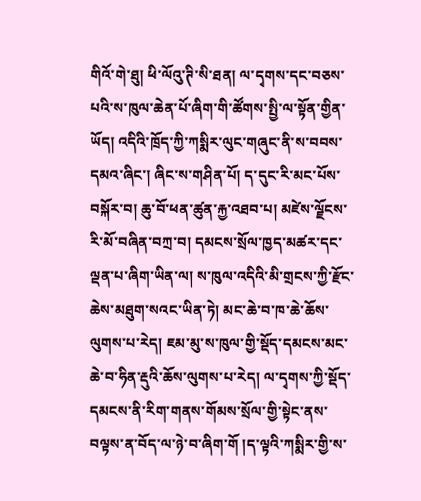གིའོ་གེ་ཐུ། ཕི་ལོའུ་ཊི་སི་ཐན། ལ་དྭགས་དང་བཅས་པའི་ས་ཁུལ་ཆེན་པོ་ཞིག་གི་ཚོགས་སྤྱི་ལ་སྟོན་གྱིན་ཡོད། འདིའི་ཁྲོད་ཀྱི་ཀསྨིར་ལུང་གཞུང་ནི་ས་བབས་དམའ་ཞིང་། ཞིང་ས་གཤིན་པོ། ད་དུང་རི་མང་པོས་བསྐོར་བ། ཆུ་བོ་ཕན་ཚུན་རྐྱ་འཐབ་པ། མཛེས་ལྗོངས་རི་མོ་བཞིན་བཀྲ་བ། དམངས་སྲོལ་ཁྱད་མཚར་དང་ལྡན་པ་ཞིག་ཡིན་ལ། ས་ཁུལ་འདིའི་མི་གྲངས་ཀྱི་རྫོང་ཆེས་མཐུག་སའང་ཡིན་ཏེ། མང་ཆེ་བ་ཁ་ཆེ་ཆོས་ལུགས་པ་རེད། ཇམ་མུ་ས་ཁུལ་གྱི་སྡོད་དམངས་མང་ཆེ་བ་ཧིན་རྡུའི་ཆོས་ལུགས་པ་རེད། ལ་དྭགས་ཀྱི་སྡོད་དམངས་ནི་རིག་གནས་གོམས་སྲོལ་གྱི་སྟེང་ནས་བལྟས་ན་བོད་ལ་ཉེ་བ་ཞིག་གོ །ད་ལྟའི་ཀསྨིར་གྱི་ས་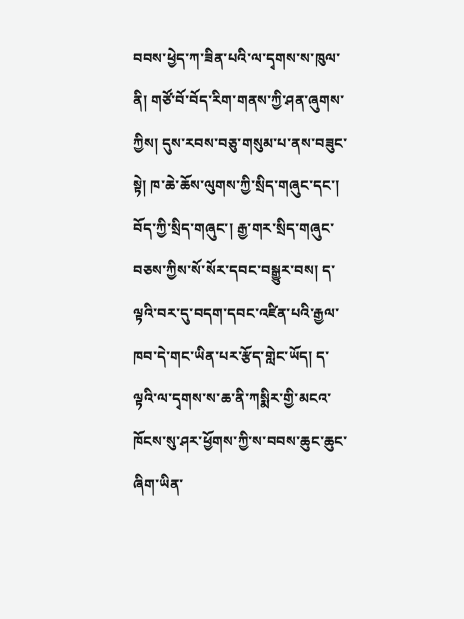བབས་ཕྱེད་ཀ་ཟིན་པའི་ལ་དྭགས་ས་ཁུལ་ནི། གཙོ་བོ་བོད་རིག་གནས་ཀྱི་ཤན་ཞུགས་ཀྱིས། དུས་རབས་བཅུ་གསུམ་པ་ནས་བཟུང་སྟེ། ཁ་ཆེ་ཆོས་ལུགས་ཀྱི་སྲིད་གཞུང་དང་། བོད་ཀྱི་སྲིད་གཞུང་། རྒྱ་གར་སྲིད་གཞུང་བཅས་ཀྱིས་སོ་སོར་དབང་བསྒྱུར་བས། ད་ལྟའི་བར་དུ་བདག་དབང་འཛིན་པའི་རྒྱལ་ཁབ་དེ་གང་ཡིན་པར་རྩོད་གླེང་ཡོད། ད་ལྟའི་ལ་དྭགས་ས་ཆ་ནི་ཀསྨིར་གྱི་མངའ་ཁོངས་སུ་ཤར་ཕྱོགས་ཀྱི་ས་བབས་ཆུང་ཆུང་ཞིག་ཡིན་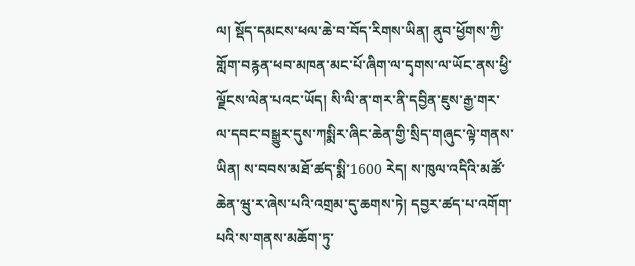ལ། སྡོད་དམངས་ཕལ་ཆེ་བ་བོད་རིགས་ཡིན། ནུབ་ཕྱོགས་ཀྱི་གློག་བརྙན་ཕབ་མཁན་མང་པོ་ཞིག་ལ་དྭགས་ལ་ཡོང་ནས་ཕྱི་ལྗོངས་ལེན་པའང་ཡོད། སི་ལི་ན་གར་ནི་དབྱིན་ཇུས་རྒྱ་གར་ལ་དབང་བསྒྱུར་དུས་ཀསྨིར་ཞིང་ཆེན་གྱི་སྲིད་གཞུང་ལྟེ་གནས་ཡིན། ས་བབས་མཐོ་ཚད་སྨི་1600 རེད། ས་ཁུལ་འདིའི་མཚོ་ཆེན་ཝུ་ར་ཞེས་པའི་འགྲམ་དུ་ཆགས་ཏེ། དབྱར་ཚད་པ་འགོག་པའི་ས་གནས་མཆོག་ཏུ་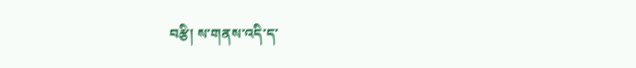བརྩི། ས་གནས་འདི་ད་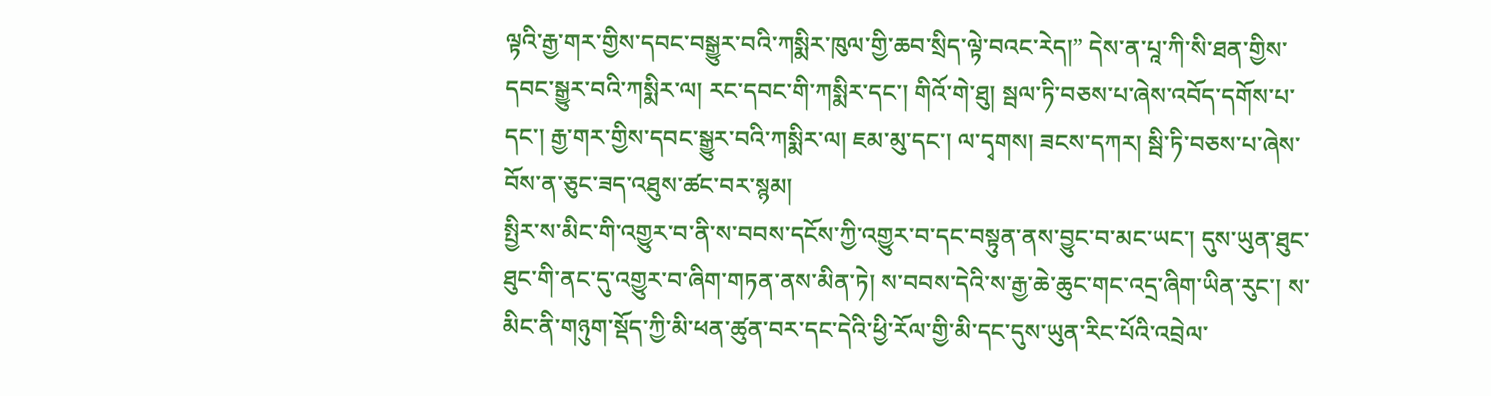ལྟའི་རྒྱ་གར་གྱིས་དབང་བསྒྱུར་བའི་ཀསྨིར་ཁུལ་གྱི་ཆབ་སྲིད་ལྟེ་བའང་རེད།” དེས་ན་པཱ་ཀི་སི་ཐན་གྱིས་དབང་སྒྱུར་བའི་ཀསྨིར་ལ། རང་དབང་གི་ཀསྨིར་དང་། གིའོ་གེ་ཐུ། སྦལ་ཏི་བཅས་པ་ཞེས་འབོད་དགོས་པ་དང་། རྒྱ་གར་གྱིས་དབང་སྒྱུར་བའི་ཀསྨིར་ལ། ཇམ་མུ་དང་། ལ་དྭགས། ཟངས་དཀར། སྦི་ཏི་བཅས་པ་ཞེས་བོས་ན་ཅུང་ཟད་འཐུས་ཚང་བར་སྙམ།
སྤྱིར་ས་མིང་གི་འགྱུར་བ་ནི་ས་བབས་དངོས་ཀྱི་འགྱུར་བ་དང་བསྟུན་ནས་བྱུང་བ་མང་ཡང་། དུས་ཡུན་ཐུང་ཐུང་གི་ནང་དུ་འགྱུར་བ་ཞིག་གཏན་ནས་མིན་ཏེ། ས་བབས་དེའི་ས་རྒྱ་ཆེ་ཆུང་གང་འདྲ་ཞིག་ཡིན་རུང་། ས་མིང་ནི་གཉུག་སྡོད་ཀྱི་མི་ཕན་ཚུན་བར་དང་དེའི་ཕྱི་རོལ་གྱི་མི་དང་དུས་ཡུན་རིང་པོའི་འབྲེལ་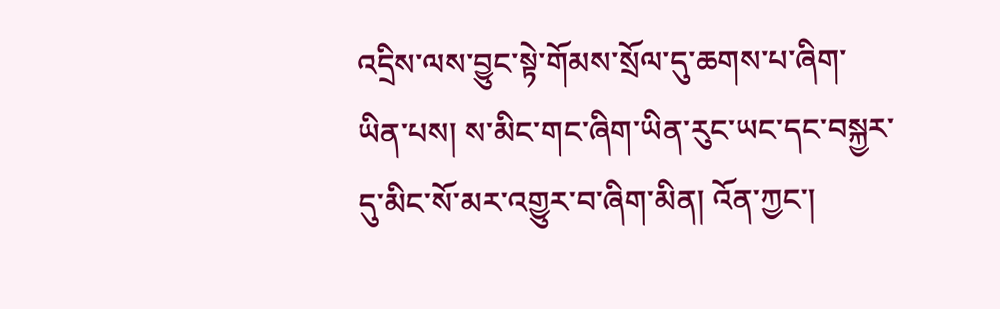འདྲིས་ལས་བྱུང་སྟེ་གོམས་སྲོལ་དུ་ཆགས་པ་ཞིག་ཡིན་པས། ས་མིང་གང་ཞིག་ཡིན་རུང་ཡང་དང་བསྐྱར་དུ་མིང་སོ་མར་འགྱུར་བ་ཞིག་མིན། འོན་ཀྱང་།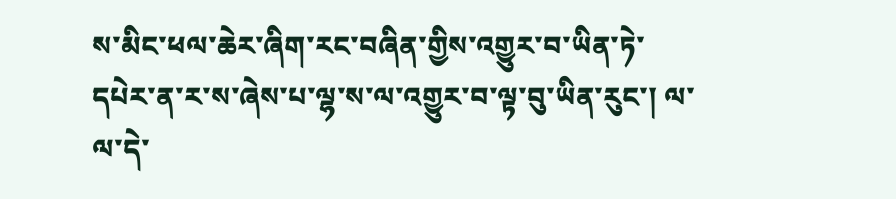ས་མིང་ཕལ་ཆེར་ཞིག་རང་བཞིན་གྱིས་འགྱུར་བ་ཡིན་ཏེ་དཔེར་ན་ར་ས་ཞེས་པ་ལྷ་ས་ལ་འགྱུར་བ་ལྟ་བུ་ཡིན་རུང་། ལ་ལ་དེ་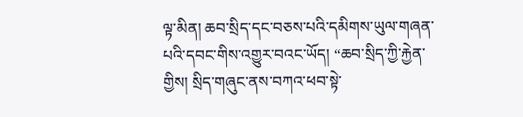ལྟ་མིན། ཆབ་སྲིད་དང་བཅས་པའི་དམིགས་ཡུལ་གཞན་པའི་དབང་གིས་འགྱུར་བའང་ཡོད། “ཆབ་སྲིད་ཀྱི་རྐྱེན་གྱིས། སྲིད་གཞུང་ནས་བཀའ་ཕབ་སྟེ་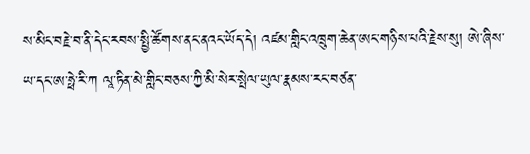ས་མིང་བརྗེ་བ་ནི་དེང་རབས་སྤྱི་ཚོགས་ནང་ནའང་ཡོད་དེ། འཛམ་གླིང་འཁྲུག་ཆེན་ཨང་གཉིས་པའི་རྗེས་སུ། ཨེ་ཞིས་ཡ་དང་ཨ་ཧྥེ་རི་ཀ ལཱ་ཏིན་མེ་གླིང་བཅས་ཀྱི་མི་སེར་སྤེལ་ཡུལ་རྣམས་རང་བཙན་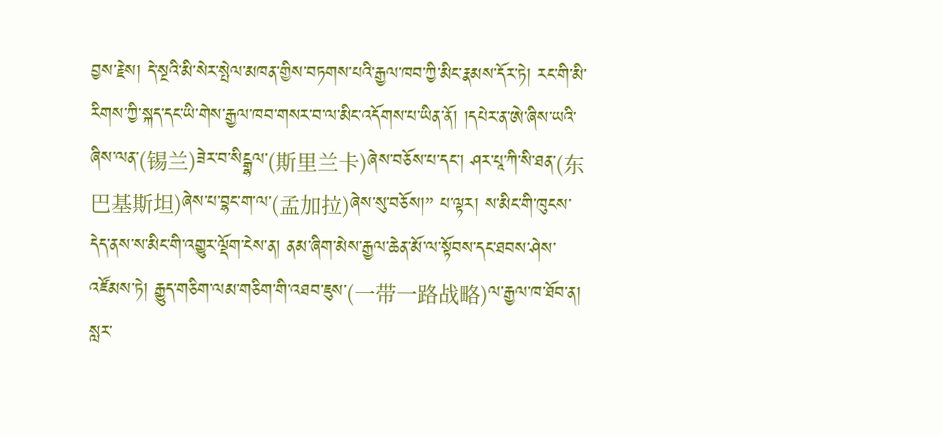བྱས་རྗེས། དེ་སྔའི་མི་སེར་སྤེལ་མཁན་གྱིས་བཏགས་པའི་རྒྱལ་ཁབ་ཀྱི་མིང་རྣམས་དོར་ཏེ། རང་གི་མི་རིགས་ཀྱི་སྐད་དང་ཡི་གེས་རྒྱལ་ཁབ་གསར་བ་ལ་མིང་འདོགས་པ་ཡིན་ནོ། །དཔེར་ན་ཨེ་ཞིས་ཡའི་ཞིས་ལན་(锡兰)ཟེར་བ་སིངྒྷལ་(斯里兰卡)ཞེས་བཅོས་པ་དང་། ཤར་པཱ་ཀི་སི་ཐན་(东巴基斯坦)ཞེས་པ་བྷང་ག་ལ་(孟加拉)ཞེས་སུ་བཅོས།” པ་ལྟར། ས་མིང་གི་ཁུངས་དེད་ནས་ས་མིང་གི་འགྱུར་ལྡོག་ངེས་ན། ནམ་ཞིག་མེས་རྒྱལ་ཆེན་མོ་ལ་སྟོབས་དང་ཐབས་ཤེས་འཛོམས་ཏེ། རྒྱུད་གཅིག་ལམ་གཅིག་གི་འཐབ་ཇུས་(一带一路战略)ལ་རྒྱལ་ཁ་ཐོབ་ན། སླར་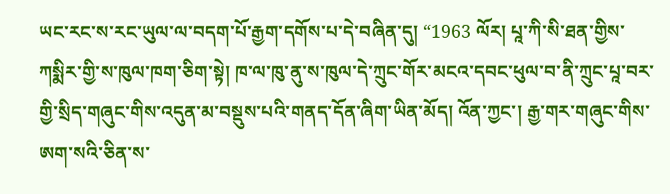ཡང་རང་ས་རང་ཡུལ་ལ་བདག་པོ་རྒྱག་དགོས་པ་དེ་བཞིན་དུ། “1963 ལོར། པཱ་ཀི་སི་ཐན་གྱིས་ཀསྨིར་གྱི་ས་ཁུལ་ཁག་ཅིག་སྟེ། ཁ་ལ་ཁུ་ནུ་ས་ཁུལ་དེ་ཀྲུང་གོར་མངའ་དབང་ཕུལ་བ་ནི་ཀྲུང་པཱ་བར་གྱི་སྲིད་གཞུང་གིས་འདུན་མ་བསྡུས་པའི་གནད་དོན་ཞིག་ཡིན་མོད། འོན་ཀྱང་། རྒྱ་གར་གཞུང་གིས་ཨག་སའི་ཅིན་ས་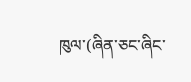ཁུལ་(ཞིན་ཅང་ཞིང་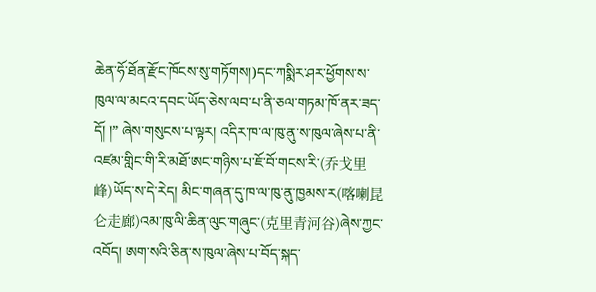ཆེན་ཧོ་ཐོན་རྫོང་ཁོངས་སུ་གཏོགས།)དང་ཀསྨིར་ཤར་ཕྱོགས་ས་ཁུལ་ལ་མངའ་དབང་ཡོད་ཅེས་ལབ་པ་ནི་ཅལ་གཏམ་ཁོ་ནར་ཟད་དོ། །” ཞེས་གསུངས་པ་ལྟར། འདིར་ཁ་ལ་ཁུ་ནུ་ས་ཁུལ་ཞེས་པ་ནི་འཛམ་གླིང་གི་རི་མཐོ་ཨང་གཉིས་པ་ཇོ་བོ་གངས་རི་(乔戈里峰)ཡོད་ས་དེ་རེད། མིང་གཞན་དུ་ཁ་ལ་ཁུ་ནུ་ཁྱམས་ར(喀喇昆仑走廊)འམ་ཁུ་ལི་ཆིན་ལུང་གཞུང་(克里青河谷)ཞེས་ཀྱང་འབོད། ཨག་སའི་ཅིན་ས་ཁུལ་ཞེས་པ་བོད་སྐད་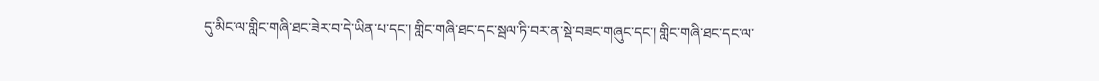དུ་མིང་ལ་གླིང་གཞི་ཐང་ཟེར་བ་དེ་ཡིན་པ་དང་། གླིང་གཞི་ཐང་དང་སྦལ་ཏི་བར་ན་སྡེ་བཟང་གཞུང་དང་། གླིང་གཞི་ཐང་དང་ལ་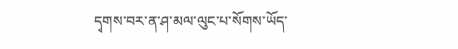དྭགས་བར་ན་ཤ་མལ་ལུང་པ་སོགས་ཡོད་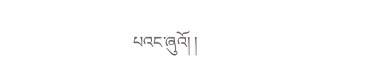པའང་ཞུའོ། །